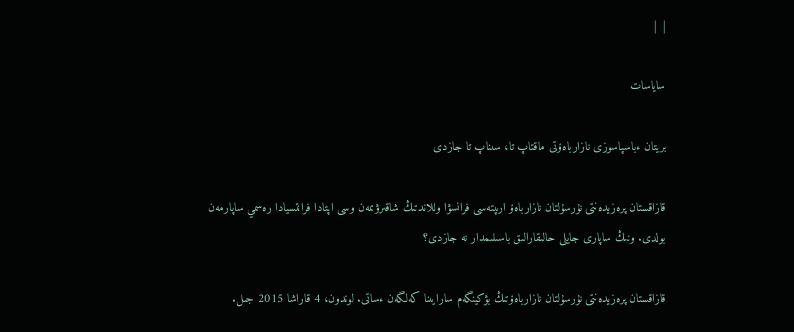|  |

ساياسات

بريتان ءباسپاسوزى نازارباەۆتى ماقتاپ تا، سىناپ تا جازدى

قازاقستان پرەزيدەنتى نۇرسۇلتان نازارباەۆ ارىپتەسى فرانسۋا وللاندتىڭ شاقىرۋىمەن وسى اپتادا فرانتسيادا رەسمي ساپارمەن بولدى. ونىڭ ساپارى جايلى حالىقارالىق باسىلىمدار نە جازدى؟

قازاقستان پرەزيدەنتى نۇرسۇلتان نازارباەۆتىڭ بۋكينگەم سارايىنا كەلگەن ءساتى. لوندون، 4 قاراشا 2015 جىل.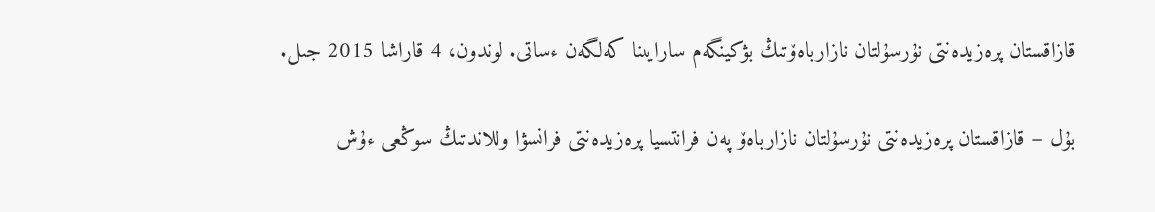قازاقستان پرەزيدەنتى نۇرسۇلتان نازارباەۆتىڭ بۋكينگەم سارايىنا كەلگەن ءساتى. لوندون، 4 قاراشا 2015 جىل.

بۇل – قازاقستان پرەزيدەنتى نۇرسۇلتان نازارباەۆ پەن فرانتسيا پرەزيدەنتى فرانسۋا وللاندتىڭ سوڭعى ءۇش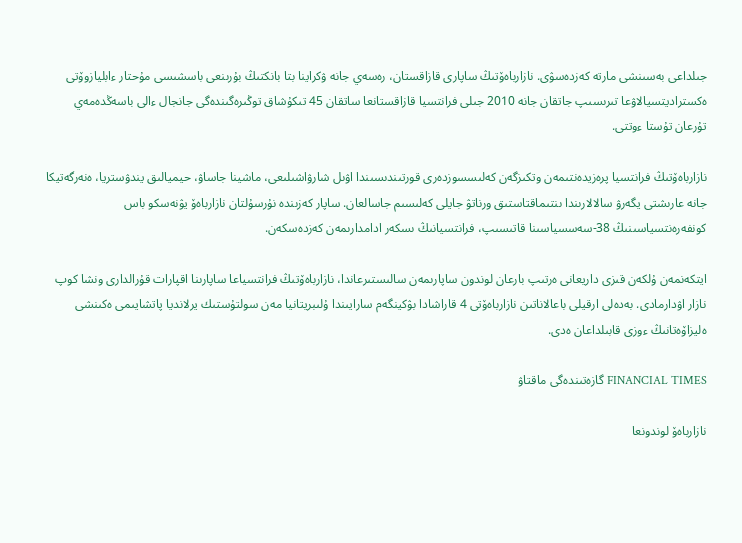جىلداعى بەسىنشى مارتە كەزدەسۋى. نازارباەۆتىڭ ساپارى قازاقستان، رەسەي جانە ۋكراينا بتا بانكتىڭ بۇرىنعى باسشىسى مۇحتار ءابليازوۆتى ەكستراديتسيالاۋعا تىرىسىپ جاتقان جانە 2010 جىلى فرانتسيا قازاقستانعا ساتقان 45 تىكۇشاق توڭىرەگىندەگى جانجال ءالى باسەڭدەمەي تۇرعان تۇستا ءوتتى.

نازارباەۆتىڭ فرانتسيا پرەزيدەنتىمەن وتكىزگەن كەلىسسوزدەرى قورتىندىسىندا اۋىل شارۋاشىلىعى، ماشينا جاساۋ، حيميالىق يندۋستريا، ەنەرگەتيكا جانە عارىشتى يگەرۋ سالالارىندا ىنتىماقتاستىق ورناتۋ جايلى كەلىسىم جاسالعان. ساپار كەزىندە نۇرسۇلتان نازارباەۆ يۋنەسكو باس كونفەرەنتسياسىنىڭ 38-سەسسياسىنا قاتىسىپ، فرانتسيانىڭ ىسكەر ادامدارىمەن كەزدەسكەن.

ايتكەنمەن ۇلكەن قىزى داريعانى ەرتىپ بارعان لوندون ساپارىمەن سالىستىرعاندا، نازارباەۆتىڭ فرانتسياعا ساپارىنا اقپارات قۇرالدارى ونشا كوپ نازار اۋدارمادى. بەدەلى ارقيلى باعالاناتىن نازارباەۆتى 4 قاراشادا بۋكينگەم سارايىندا ۇلىبريتانيا مەن سولتۇستىك يرلانديا پاتشايىمى ەكىنشى ەليزاۆەتانىڭ ءوزى قابىلداعان ەدى.

FINANCIAL TIMES گازەتىندەگى ماقتاۋ

نازارباەۆ لوندونعا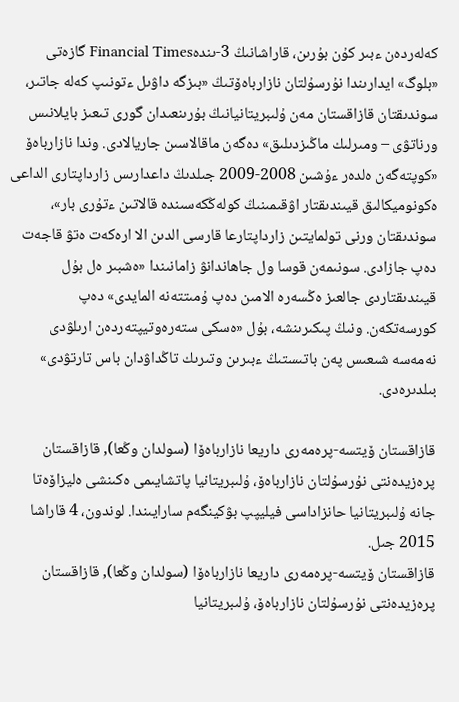كەلەردەن ءبىر كۇن بۇرىن، قاراشانىڭ 3-ىندەFinancial Times گازەتى «بلوگ» ايدارىندا نۇرسۇلتان نازارباەۆتىڭ «بىزگە داۋىل ءتونىپ كەلە جاتىر، سوندىقتان قازاقستان مەن ۇلىبريتانيانىڭ بۇرىنعىدان گورى تىعىز بايلانىس ورناتۋى – ومىرلىك ماڭىزدىلىق» دەگەن ماقالاسىن جاريالادى. وندا نازارباەۆ «كوپتەگەن ەلدەر ءۇشىن 2008-2009 جىلدىڭ داعدارىس زارداپتارى الداعى ەكونوميكالىق قيىندىقتار اۋقىمىنىڭ كولەڭكەسىندە قالاتىن ءتۇرى بار»، سوندىقتان ورنى تولمايتىن زارداپتارعا قارسى الدىن الا ارەكەت ەتۋ قاجەت دەپ جازادى. سونىمەن قوسا ول جاھاندانۋ زامانىندا «ەشبىر ەل بۇل قيىندىقتاردى جالعىز ەڭسەرە الامىن دەپ ۇمىتتەنە المايدى» دەپ كورسەتكەن. ونىڭ پىكىرىنشە، بۇل «ەسكى ستەرەوتيپتەردەن ارىلۋدى نەمەسە شىعىس پەن باتىستىڭ ءبىرىن وتىرىك تاڭداۋدان باس تارتۋدى» بىلدىرەدى.

قازاقستان ۆيتسە-پرەمەرى داريعا نازارباەۆا (سولدان وڭعا), قازاقستان پرەزيدەنتى نۇرسۇلتان نازارباەۆ، ۇلىبريتانيا پاتشايىمى ەكىنشى ەليزاۆەتا جانە ۇلىبريتانيا حانزاداسى فيليپپ بۋكينگەم سارايىندا. لوندون، 4 قاراشا 2015 جىل.
قازاقستان ۆيتسە-پرەمەرى داريعا نازارباەۆا (سولدان وڭعا), قازاقستان پرەزيدەنتى نۇرسۇلتان نازارباەۆ، ۇلىبريتانيا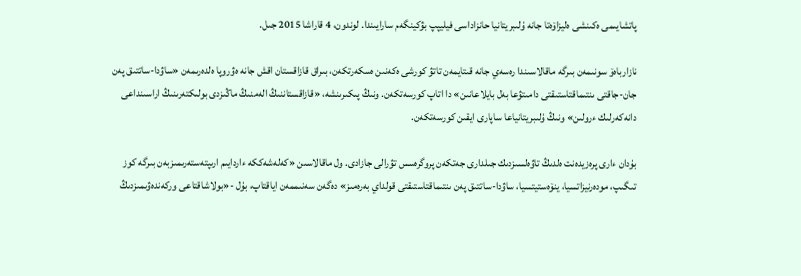پاتشايىمى ەكىنشى ەليزاۆەتا جانە ۇلىبريتانيا حانزاداسى فيليپپ بۋكينگەم سارايىندا. لوندون، 4 قاراشا 2015 جىل.

نازارباەۆ سونىمەن بىرگە ماقالاسىندا رەسەي جانە قىتايمەن تاتۋ كورشى ەكەنىن ەسكەرتكەن، بىراق قازاقستان اقش جانە ەۋروپا ەلدەرىمەن «ساۋدا-ساتتىق پەن جان-جاقتى ىنتىماقتاستىقتى دامىتۋعا بەل بايلاعانىن» دا اتاپ كورسەتكەن. ونىڭ پىكىرىنشە، «قازاقستاننىڭ الەمنىڭ ماڭىزدى بولىكتەرىنىڭ اراسىنداعى دانەكەرلىك ءرولىن» ونىڭ ۇلىبريتانياعا ساپارى ايقىن كورسەتكەن.

بۇدان ءارى پرەزيدەنت ەلدىڭ تاۋەلسىزدىك جىلدارى جەتكەن پروگرەسس تۋرالى جازادى. ول ماقالاسىن «كەلەشەككە ءاردايىم ارىپتەستەرىمىزبەن بىرگە كوز تىگىپ، مودەرنيزاتسيا، ينۆەستيتسيا، ساۋدا-ساتتىق پەن ىنتىماقتاستىقتى قولداي بەرەمىز» دەگەن سەنىممەن اياقتاپ، بۇل -«بولاشاقتاعى وركەندەۋىمىزدىڭ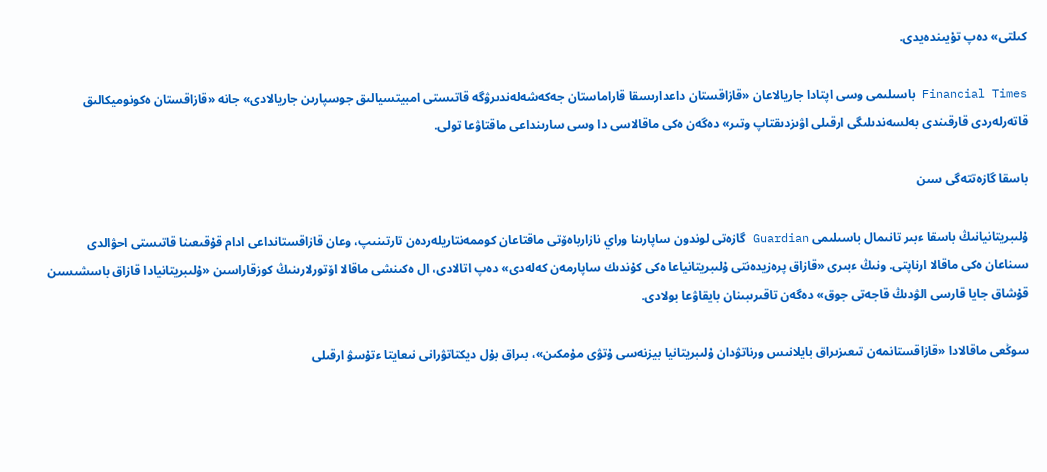كىلتى» دەپ تۇيىندەيدى.

Financial Times باسىلىمى وسى اپتادا جاريالاعان «قازاقستان داعدارىسقا قاراماستان جەكەشەلەندىرۋگە قاتىستى امبيتسيالىق جوسپارىن جاريالادى» جانە «قازاقستان ەكونوميكالىق قاتەرلەردى قارقىندى بەلسەندىلىگى ارقىلى اۋىزدىقتاپ وتىر» دەگەن ەكى ماقالاسى دا وسى سارىنداعى ماقتاۋعا تولى.

باسقا گازەتتەگى سىن

ۇلىبريتانيانىڭ باسقا ءبىر تانىمال باسىلىمى Guardian گازەتى لوندون ساپارىنا وراي نازارباەۆتى ماقتاعان كوممەنتاريلەردەن تارتىنىپ، وعان قازاقستانداعى ادام قۇقىعىنا قاتىستى احۋالدى سىناعان ەكى ماقالا ارناپتى. ونىڭ ءبىرى «قازاق پرەزيدەنتى ۇلىبريتانياعا ەكى كۇندىك ساپارمەن كەلەدى» دەپ اتالادى، ال ەكىنشى ماقالا اۆتورلارىنىڭ كوزقاراسىن «ۇلىبريتانيادا قازاق باسشىسىن قۇشاق جايا قارسى الۋدىڭ قاجەتى جوق» دەگەن تاقىرىبىنان بايقاۋعا بولادى.

سوڭعى ماقالادا «قازاقستانمەن تىعىزىراق بايلانىس ورناتۋدان ۇلىبريتانيا بيزنەسى ۇتۋى مۇمكىن»، بىراق بۇل ديكتاتۋرانى نىعايتا ءتۇسۋ ارقىلى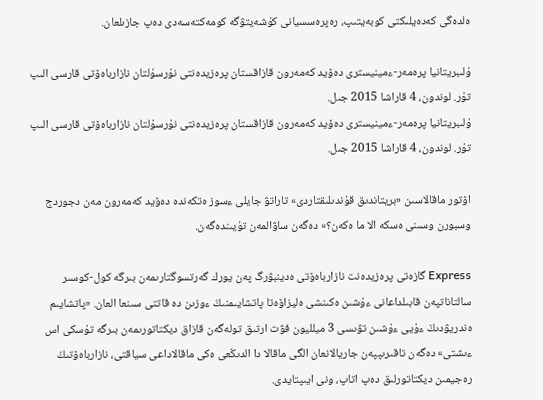ەلدەگى كەدەيلىكتى كوبەيتىپ، رەپرەسسيانى كۇشەيتۋگە كومەكتەسەدى دەپ جازىلعان.

ۇلىبريتانيا پرەمەر-ءمينيسترى دەۆيد كەمەرون قازاقستان پرەزيدەنتى نۇرسۇلتان نازارباەۆتى قارسى الىپ تۇر. لوندون، 4 قاراشا 2015 جىل.
ۇلىبريتانيا پرەمەر-ءمينيسترى دەۆيد كەمەرون قازاقستان پرەزيدەنتى نۇرسۇلتان نازارباەۆتى قارسى الىپ تۇر. لوندون، 4 قاراشا 2015 جىل.

اۆتور ماقالاسىن «بريتاندىق قۇندىلىقتاردى» تاراتۋ جايلى ءسوز ەتكەندە دەۆيد كەمەرون مەن دجوردج وسبورن وسىنى ەسكە الا ما ەكەن؟» دەگەن ساۋالمەن تۇيىندەگەن.

Express گازەتى پرەزيدەنت نازارباەۆتى ەدينبۋرگ پەن يورك گەرتسوگتارىمەن بىرگە كول-كوسىر سالتاناتپەن قابىلداعانى ءۇشىن ەكىنشى ەليزاۆەتا پاتشايىمنىڭ ءوزىن دە قاتتى سىنعا العان. «پاتشايىم ەندريۋدىڭ ءۇيى ءۇشىن تۋىسى 3 ميلليون فۋت ارتىق تولەگەن قازاق ديكتاتورىمەن بىرگە تۇسكى اس ءىشتى» دەگەن تاقىرىپپەن جاريالانعان الگى ماقالا دا الدىڭعى ەكى ماقالاداعى سياقتى، نازارباەۆتىڭ رەجيمىن ديكتاتورلىق دەپ اتاپ، ونى ايىپتايدى.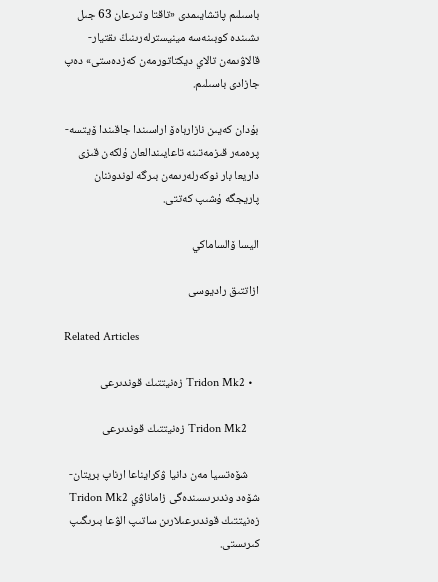باسىلىم پاتشايىمدى «تاقتا وتىرعان 63 جىل ىشىندە كوبىنەسە مينيسترلەرىنىڭ ىقتيار-قالاۋىمەن تالاي ديكتاتورمەن كەزدەستى» دەپ جازادى باسىلىم.

بۇدان كەيىن نازارباەۆ اراسىندا جاقىندا ۆيتسە-پرەمەر قىزمەتىنە تاعايىندالعان ۇلكەن قىزى داريعا بار نوكەرلەرىمەن بىرگە لوندوننان پاريجگە ۇشىپ كەتتى.

اليسا ۆالساماكي

ازاتتىق راديوسى

Related Articles

  • Tridon Mk2 زەنيتتىك قوندىرعى

    Tridon Mk2 زەنيتتىك قوندىرعى

    شۆەتسيا مەن دانيا ۋكرايناعا ارناپ بريتان-شۆەد وندىرىسىندەگى زاماناۋي Tridon Mk2 زەنيتتىك قوندىرعىلارىن ساتىپ الۋعا بىرىگىپ كىرىستى.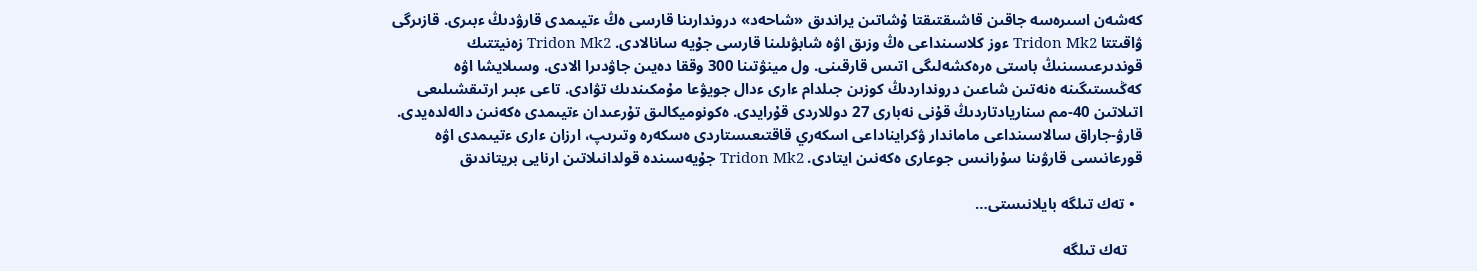كەشەن اسىرەسە جاقىن قاشىقتىقتا ۇشاتىن يراندىق «شاحەد» دروندارىنا قارسى ەڭ ءتيىمدى قارۋدىڭ ءبىرى. قازىرگى ۋاقىتتا Tridon Mk2 ءوز كلاسىنداعى ەڭ وزىق اۋە شابۋىلىنا قارسى جۇيە سانالادى. Tridon Mk2 زەنيتتىك قوندىرعىسىنىڭ باستى ەرەكشەلىگى اتىس قارقىنى. ول مينۋتىنا 300 وققا دەيىن جاۋدىرا الادى. وسىلايشا اۋە كەڭىستىگىنە ەنەتىن شاعىن درونداردىڭ كوزىن جىلدام ءارى ءدال جويۋعا مۇمكىندىك تۋادى. تاعى ءبىر ارتىقشىلىعى اتىلاتىن 40-مم سناريادتاردىڭ قۇنى نەبارى 27 دوللاردى قۇرايدى. ەكونوميكالىق تۇرعىدان ءتيىمدى ەكەنىن دالەلدەيدى. قارۋ-جاراق سالاسىنداعى ماماندار ۋكرايناداعى اسكەري قاقتىعىستاردى ەسكەرە وتىرىپ، ارزان ءارى ءتيىمدى اۋە قورعانىسى قارۋىنا سۇرانىس جوعارى ەكەنىن ايتادى. Tridon Mk2 جۇيەسىندە قولدانىلاتىن ارنايى بريتاندىق

  • تەك تىلگە بايلانىستى…

    تەك تىلگە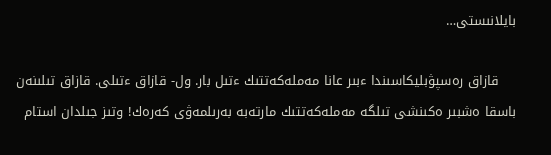بايلانىستى…

    قازاق رەسپۋبليكاسىندا ءبىر عانا مەملەكەتتىك ءتىل بار. ول- قازاق ءتىلى. قازاق تىلىنەن باسقا ەشبىر ەكىنشى تىلگە مەملەكەتتىك مارتەبە بەرىلمەۋى كەرەك! وتىز جىلدان استام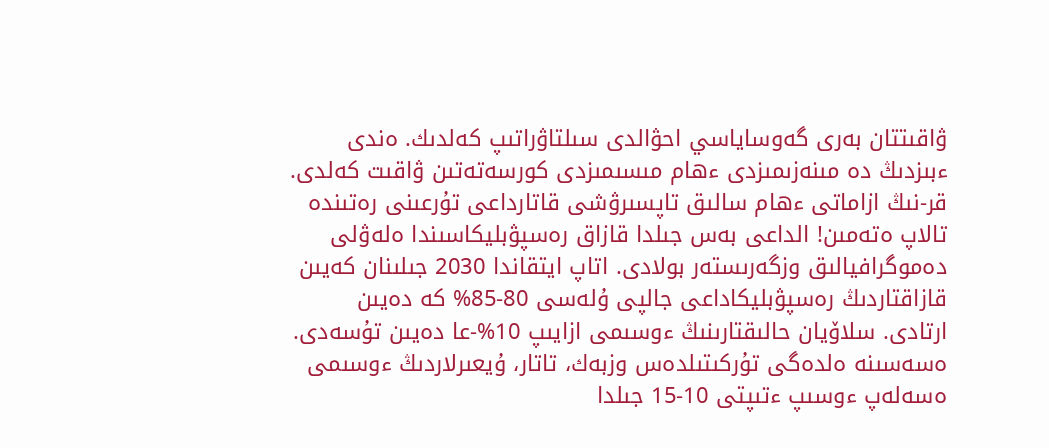ۋاقىتتان بەرى گەوساياسي احۋالدى سىلتاۋراتىپ كەلدىك. ەندى ءبىزدىڭ دە مىنەزىمىزدى ءھام مىسىمىزدى كورسەتەتىن ۋاقىت كەلدى. قر-نىڭ ازاماتى ءھام سالىق تاپسىرۋشى قاتارداعى تۇرعىنى رەتىندە تالاپ ەتەمىن! الداعى بەس جىلدا قازاق رەسپۋبليكاسىندا ەلەۋلى دەموگرافيالىق وزگەرىستەر بولادى. اتاپ ايتقاندا 2030 جىلىنان كەيىن قازاقتاردىڭ رەسپۋبليكاداعى جالپى ۇلەسى 80-85% كە دەيىن ارتادى. سلاۆيان حالىقتارىنىڭ ءوسىمى ازايىپ 10%-عا دەيىن تۇسەدى. ەسەسىنە ەلدەگى تۇركىتىلدەس وزبەك، تاتار، ۇيعىرلاردىڭ ءوسىمى ەسەلەپ ءوسىپ ءتىپتى 10-15 جىلدا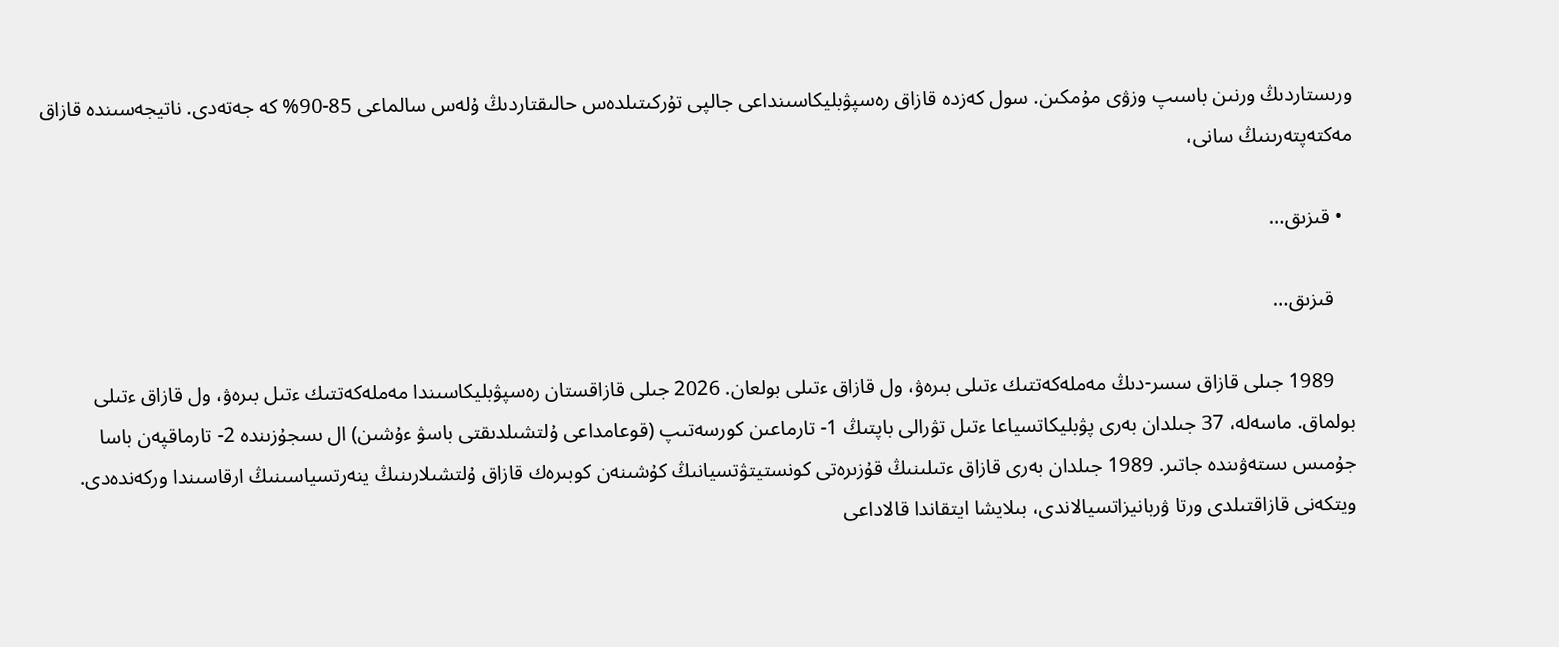ورىستاردىڭ ورنىن باسىپ وزۋى مۇمكىن. سول كەزدە قازاق رەسپۋبليكاسىنداعى جالپى تۇركىتىلدەس حالىقتاردىڭ ۇلەس سالماعى 85-90% كە جەتەدى. ناتيجەسىندە قازاق مەكتەپتەرىنىڭ سانى،

  • قىزىق…

    قىزىق…

    1989 جىلى قازاق سسر-دىڭ مەملەكەتتىك ءتىلى بىرەۋ، ول قازاق ءتىلى بولعان. 2026 جىلى قازاقستان رەسپۋبليكاسىندا مەملەكەتتىك ءتىل بىرەۋ، ول قازاق ءتىلى بولماق. ماسەلە، 37 جىلدان بەرى پۋبليكاتسياعا ءتىل تۋرالى باپتىڭ 1- تارماعىن كورسەتىپ (قوعامداعى ۇلتشىلدىقتى باسۋ ءۇشىن) ال ىسجۇزىندە 2- تارماقپەن باسا جۇمىس ىستەۋىندە جاتىر. 1989 جىلدان بەرى قازاق ءتىلىنىڭ قۇزىرەتى كونستيتۋتسيانىڭ كۇشىنەن كوبىرەك قازاق ۇلتشىلارىنىڭ ينەرتسياسىنىڭ ارقاسىندا وركەندەدى. ويتكەنى قازاقتىلدى ورتا ۋربانيزاتسيالاندى، بىلايشا ايتقاندا قالاداعى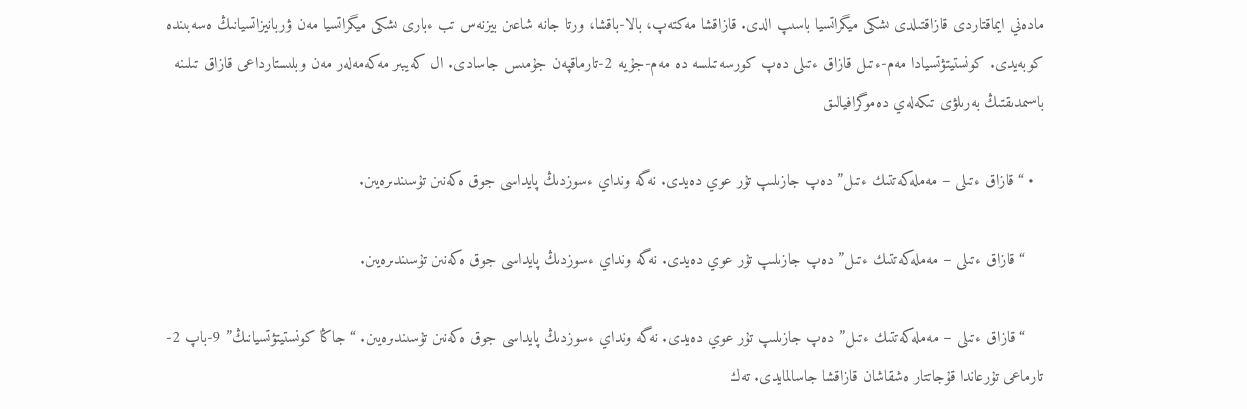مادەني ايماقتاردى قازاقتىلدى ىشكى ميگراتسيا باسىپ الدى. قازاقشا مەكتەپ، بالا-باقشا، ورتا جانە شاعىن بيزنەس تب ءبارى ىشكى ميگراتسيا مەن ۋربانيزاتسيانىڭ ەسەبىندە كوبەيدى. كونستيتۋتسيادا مەم-ءتىل قازاق ءتىلى دەپ كورسەتىلسە دە مەم-جۇيە 2-تارماقپەن جۇمىس جاسادى. ال كەيبىر مەكەمەلەر مەن وبلىستارداعى قازاق تىلىنە باسىمدىقتىڭ بەرىلۋى تىكەلەي دەموگرافيالىق

  • “قازاق ءتىلى – مەملەكەتتىك ءتىل” دەپ جازىلىپ تۇر عوي دەيدى. نەگە ونداي ءسوزدىڭ پايداسى جوق ەكەنىن تۇسىندىرەيىن.

    “قازاق ءتىلى – مەملەكەتتىك ءتىل” دەپ جازىلىپ تۇر عوي دەيدى. نەگە ونداي ءسوزدىڭ پايداسى جوق ەكەنىن تۇسىندىرەيىن.

    “قازاق ءتىلى – مەملەكەتتىك ءتىل” دەپ جازىلىپ تۇر عوي دەيدى. نەگە ونداي ءسوزدىڭ پايداسى جوق ەكەنىن تۇسىندىرەيىن. “جاڭا كونستيتۋتسيانىڭ” 9-باپ 2-تارماعى تۇرعاندا قۇجاتتار ەشقاشان قازاقشا جاسالمايدى. تەك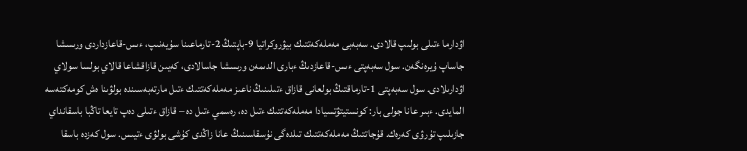اۋدارما ءتىلى بولىپ قالادى. سەبەبى مەملەكەتتىك بيۋروكراتيا 9-باپتىڭ 2-تارماعىنا سۇيەنىپ، ءىس-قاعازداردى ورىسشا جاساپ ۇيرەنگەن. سول سەبەپتى ءىس-قاعازدىڭ ءبارى الدىمەن ورىسشا جاسالادى، كەيىن قازاقشاعا قالاي بولسا سولاي اۋدارىلادى. سول سەبەپتى 1-تارماقتىڭ بولعانى قازاق ءتىلىنىڭ ناعىز مەملەكەتتىك ءتىل مارتەبەسىندە بولۋىنا ەش كومەكتەسە المايدى. ءبىر عانا جولى بار: كونستيتۋتسيادا مەملەكەتتىك ءتىل دە، رەسمي ءتىل دە – قازاق ءتىلى دەپ تايعا تاڭبا باسقانداي جازىلىپ تۇرۋى كەرەك. قۇجاتتىڭ مەملەكەتتىك تىلدەگى نۇسقاسىنىڭ عانا زاڭدى كۇشى بولۋى ءتيىس. سول كەزدە باسقا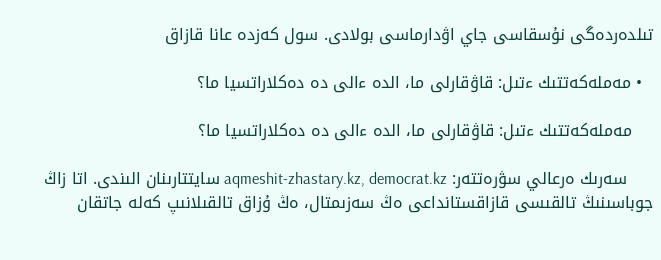تىلدەردەگى نۇسقاسى جاي اۋدارماسى بولادى. سول كەزدە عانا قازاق

  • مەملەكەتتىك ءتىل: قاۋقارلى ما، الدە ءالى دە دەكلاراتسيا ما؟

    مەملەكەتتىك ءتىل: قاۋقارلى ما، الدە ءالى دە دەكلاراتسيا ما؟

     سەرىك ەرعالي سۋرەتتەر: aqmeshit-zhastary.kz, democrat.kz سايتتارىنان الىندى. اتا زاڭ جوباسىنىڭ تالقىسى قازاقستانداعى ەڭ سەزىمتال، ەڭ ۇزاق تالقىلانىپ كەلە جاتقان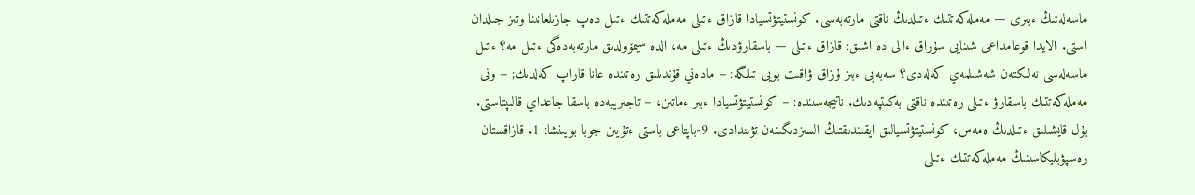ماسەلەنىڭ ءبىرى — مەملەكەتتىك ءتىلدىڭ ناقتى مارتەبەسى. كونستيتۋتسيادا قازاق ءتىلى مەملەكەتتىك ءتىل دەپ جازىلعانىنا وتىز جىلدان استى. الايدا قوعامداعى شىنايى سۇراق ءالى دە اشىق: قازاق ءتىلى — باسقارۋدىڭ ءتىلى مە، الدە سيمۆولدىق مارتەبەدەگى ءتىل مە؟ ءتىل ماسەلەسى نەلىكتەن شەشىلمەي كەلەدى؟ سەبەبى ءبىز ۇزاق ۋاقىت بويى تىلگە: – مادەني قۇندىلىق رەتىندە عانا قاراپ كەلدىك; – ونى مەملەكەتتىك باسقارۋ ءتىلى رەتىندە ناقتى بەكىتپەدىك. ناتيجەسىندە: – كونستيتۋتسيادا ءبىر ءماتىن، – تاجىريبەدە باسقا جاعداي قالىپتاستى. بۇل قايشىلىق ءتىلدىڭ ەمەس، كونستيتۋتسيالىق ايقىندىقتىڭ السىزدىگىنەن تۋىندادى. 9-باپتاعى باستى ءتۇيىن جوبا بويىنشا: 1. قازاقستان رەسپۋبليكاسىنىڭ مەملەكەتتىك ءتىلى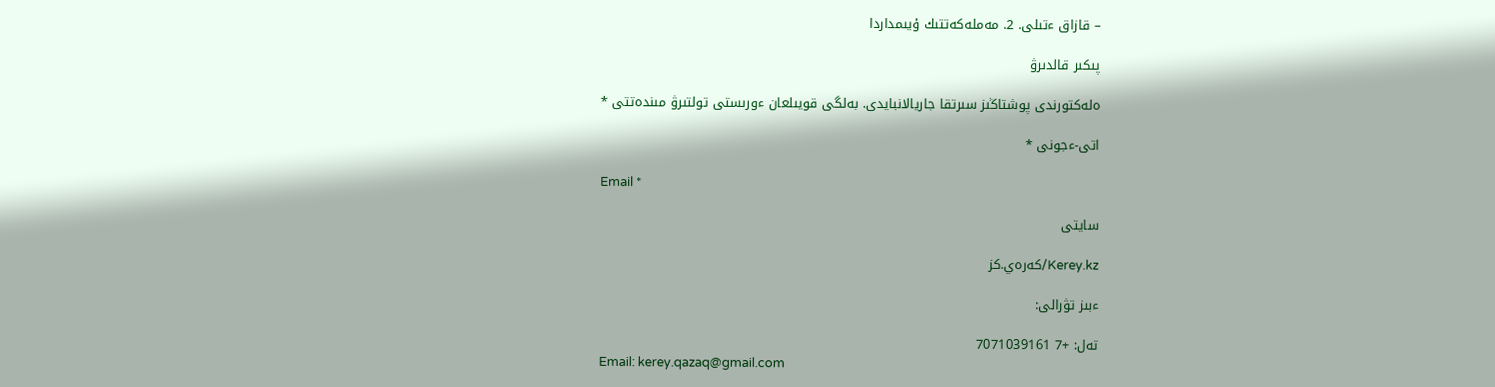– قازاق ءتىلى. 2. مەملەكەتتىك ۇيىمداردا

پىكىر قالدىرۋ

ەلەكتورندى پوشتاڭىز سىرتقا جاريالانبايدى. بەلگى قويىلعان ءورىستى تولتىرۋ مىندەتتى *

اتى-ءجونى *

Email *

سايتى

Kerey.kz/كەرەي.كز

ءبىز تۋرالى:

تەل: +7 7071039161
Email: kerey.qazaq@gmail.com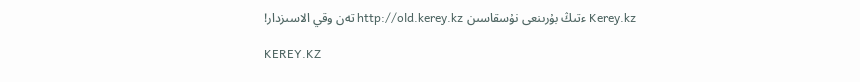Kerey.kz ءتىڭ بۇرىنعى نۇسقاسىن http://old.kerey.kz تەن وقي الاسىزدار!

KEREY.KZ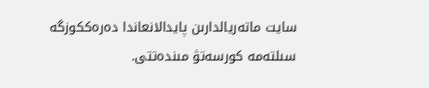سايت ماتەريالدارىن پايدالانعاندا دەرەككوزگە سىلتەمە كورسەتۋ مىندەتتى.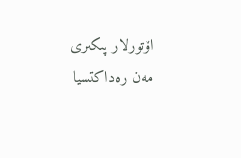اۆتورلار پىكىرى مەن رەداكتسيا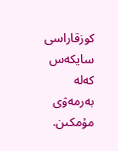كوزقاراسى سايكەس كەلە بەرمەۋى مۇمكىن.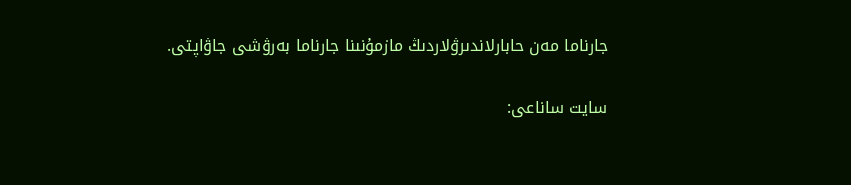جارناما مەن حابارلاندىرۋلاردىڭ مازمۇنىنا جارناما بەرۋشى جاۋاپتى.

سايت ساناعى: